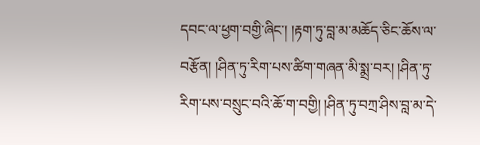དབང་ལ་ཕྱག་བགྱི་ཞིང་། །རྟག་ཏུ་བླ་མ་མཆོད་ཅིང་ཆོས་ལ་བརྩོན། །ཤིན་ཏུ་རིག་པས་ཚིག་གཞན་མི་སྨྲ་བར། །ཤིན་ཏུ་རིག་པས་བསྲུང་བའི་ཆོ་ག་བགྱི། །ཤིན་ཏུ་བཀྲ་ཤིས་བླ་མ་དེ་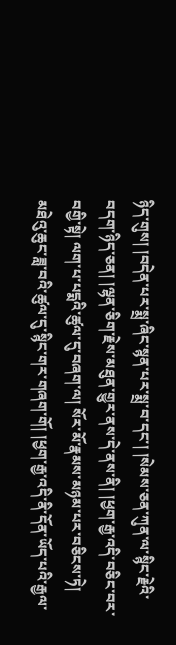ཉིད་གུས། །བདེན་པར་སྨྲ་ཞིང་སྙན་པར་སྨྲ་བ་དང་། །སེམས་ཅན་ཀུན་ལ་སྙིང་རྗེའི་བདག་ཉིད་ཅན། །ལྷན་ཅིག་རྗེས་མཐུན་གྱུར་ནས་དེ་ནས་ནི། །ཕྱག་རྒྱ་འདི་བཅིང་བར་བགྱི་སྟེ། ལག་པ་པདྨའི་ཚུལ་དུ་བཞག་ལ། སོར་མོ་རྣམས་མཉམ་པར་བཅིངས་ཏེ། མཐེའུ་ཆུང་ཟླ་བའི་ཚུལ་དུ་སྙིང་གར་གཞག་གོ། །ཕྱག་རྒྱ་འདི་ནི་དོན་ཡོད་པའི་རྒྱལ་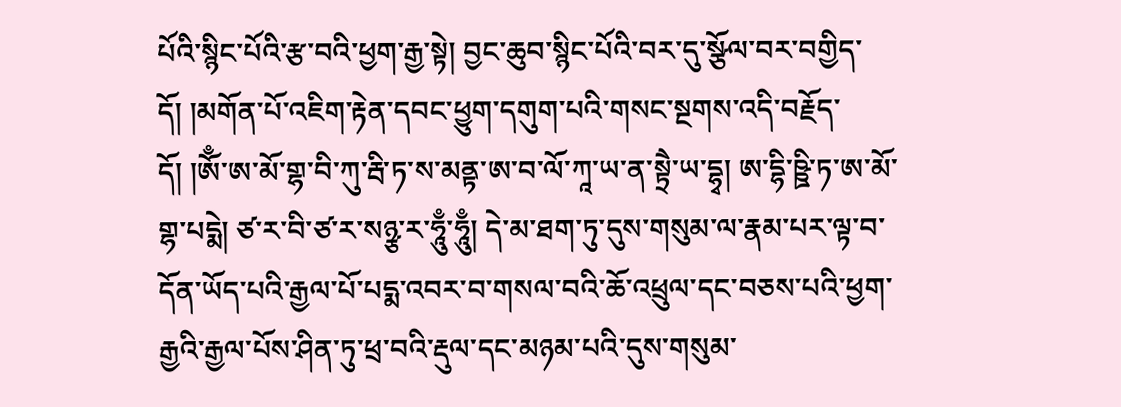པོའི་སྙིང་པོའི་རྩ་བའི་ཕྱག་རྒྱ་སྟེ། བྱང་ཆུབ་སྙིང་པོའི་བར་དུ་སྩོལ་བར་བགྱིད་དོ། །མགོན་པོ་འཇིག་རྟེན་དབང་ཕྱུག་དགུག་པའི་གསང་སྔགས་འདི་བརྗོད་དོ། །ཨོྃ་ཨ་མོ་གྷ་བི་ཀུ་རྦི་ཏ་ས་མནྟ་ཨ་བ་ལོ་ཀཱ་ཡ་ན་སྟྲཻ་ཡ་དྷྭ། ཨ་དྷི་ཥྛི་ཏ་ཨ་མོ་གྷ་པདྨེ། ཙ་ར་བི་ཙ་ར་སཉྩ་ར་ཧཱུྃ་ཧཱུྃ། དེ་མ་ཐག་ཏུ་དུས་གསུམ་ལ་རྣམ་པར་ལྟ་བ་དོན་ཡོད་པའི་རྒྱལ་པོ་པདྨ་འབར་བ་གསལ་བའི་ཆོ་འཕྲུལ་དང་བཅས་པའི་ཕྱག་རྒྱའི་རྒྱལ་པོས་ཤིན་ཏུ་ཕྲ་བའི་རྡུལ་དང་མཉམ་པའི་དུས་གསུམ་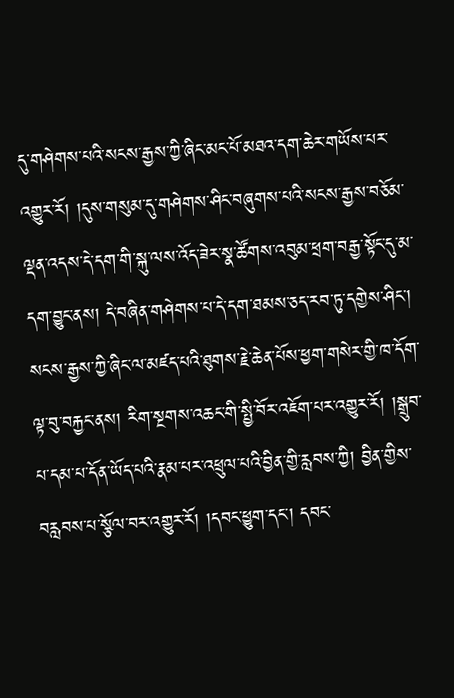དུ་གཤེགས་པའི་སངས་རྒྱས་ཀྱི་ཞིང་མང་པོ་མཐའ་དག་ཆེར་གཡོས་པར་འགྱུར་རོ། །དུས་གསུམ་དུ་གཤེགས་ཤིང་བཞུགས་པའི་སངས་རྒྱས་བཅོམ་ལྡན་འདས་དེ་དག་གི་སྐུ་ལས་འོད་ཟེར་སྣ་ཚོགས་འབུམ་ཕྲག་བརྒྱ་སྟོང་དུ་མ་དག་བྱུང་ནས། དེ་བཞིན་གཤེགས་པ་དེ་དག་ཐམས་ཅད་རབ་ཏུ་དགྱེས་ཤིང་། སངས་རྒྱས་ཀྱི་ཞིང་ལ་མཛད་པའི་ཐུགས་རྗེ་ཆེན་པོས་ཕྱག་གསེར་གྱི་ཁ་དོག་ལྟ་བུ་བརྐྱང་ནས། རིག་སྔགས་འཆང་གི་སྤྱི་བོར་འཇོག་པར་འགྱུར་རོ། །སྒྲུབ་པ་དམ་པ་དོན་ཡོད་པའི་རྣམ་པར་འཕྲུལ་པའི་བྱིན་གྱི་རླབས་ཀྱི། བྱིན་གྱིས་བརླབས་པ་སྩོལ་བར་འགྱུར་རོ། །དབང་ཕྱུག་དང་། དབང་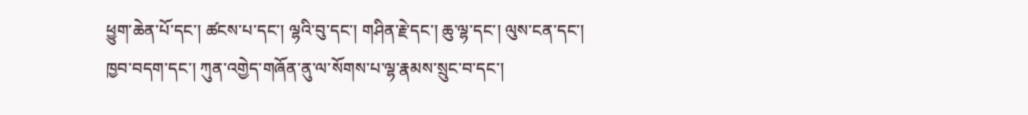ཕྱུག་ཆེན་པོ་དང་། ཚངས་པ་དང་། ལྷའི་བུ་དང་། གཤིན་རྗེ་དང་། ཆུ་ལྷ་དང་། ལུས་ངན་དང་། ཁྱབ་བདག་དང་། ཀུན་འགྱེད་གཞོན་ནུ་ལ་སོགས་པ་ལྷ་རྣམས་སྲུང་བ་དང་།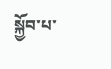སྐྱོབ་པ་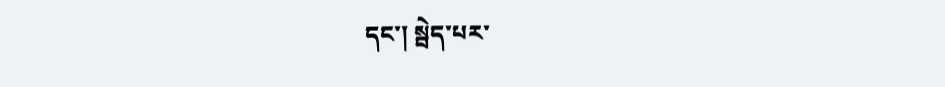དང་། སྦེད་པར་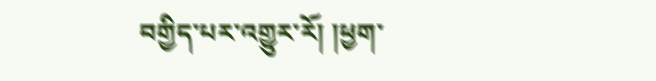བགྱིད་པར་འགྱུར་རོ། །ཕྱག་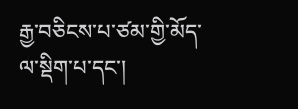རྒྱ་བཅིངས་པ་ཙམ་གྱི་མོད་ལ་སྡིག་པ་དང་།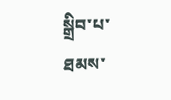སྒྲིབ་པ་ཐམས་